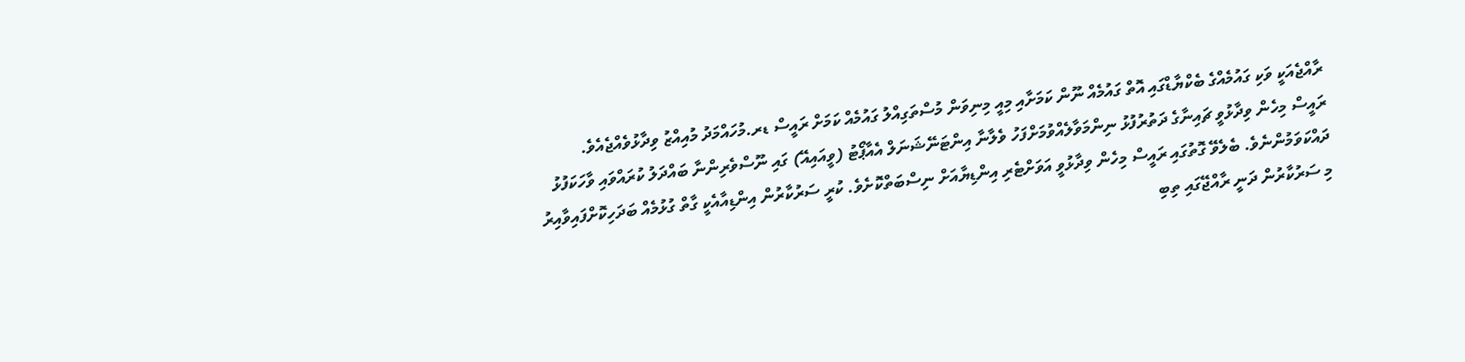ރާއްޖެއަކީ ވަކި ގައުމެއްގެ ބެކްޔާޑްގައި އޮތް ގައުމެއް ނޫން ކަމަށާއި މިއީ މިނިވަން މުސްތަގިއްލު ގައުމެއް ކަމަށް ރައީސް ޑރ.މުހައްމަދު މުއިއްޒު ވިދާޅުވެއްޖެއެވެ.
ރައީސް މިހެން ވިދާޅުވީ ޗައިނާގެ ދަތުރުފުޅު ނިންމަވާލެއްވުމަށްފަހު ވެލާނާ އިންޓަނޭޝަނަލް އެއާޕޯޓު (ވީއައިއޭ) ގައި ނޫސްވެރިންނާ ބައްދަލު ކުރައްވައި ވާހަކަފުޅު ދައްކަވަމުންނެވެ. ބެލެވޭ ގޮތުގައި ރައީސް މިހެން ވިދާޅުވީ އަވަށްޓެރި އިންޑިޔާއަށް ނިސްބަތްކޮށެވެ. ކުރީ ސަރުކާރުން އިންޑިއާއެކީ ގާތް ގުޅުމެއް ބަދަހިކޮށްފައިވާއިރު މި ސަރުކާރުން ދަނީ ރާއްޖޭގައި ތިބި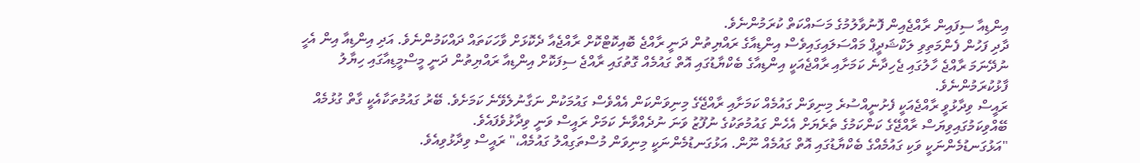އިންޑިއާ ސިފައިން ރާއްޖެއިން ފޮނުވާލުމުގެ މަސައްކަތް ކުރަމުންނެވެ.
ދާދި ފަހުން ފެންމަތިވި ލަކްޝަދީޕް މައްސަލައިގައިވެސް އިންޑިއާގެ ރައްޔިތުން ދަނީ ރާއްޖެ ބޮއިކޮޓްކޮށް ރާއްޖެއާ ދެކޮޅަށް ވާހަކަތައް ދައްކަމުންނެވެ. އަދި އިންޑިއާ އިން އެހީ ނުދޭނަމަ ރާއްޖެ ހާލުގައި ޖެހިދާނެ ކަމަށާއި ރާއްޖެއަކީ އިންޑިއާގެ ބެކްޔާޑުގައި އޮތް ގައުމެއް ގޮތުގައި ރާއްޖެ ސިފަކޮށް އިންޑިއާ ރައްޔިތުން ދަނީ މީސްމީޑިއާގައި ހިޔާލު ފާޅުކުރަމުންނެވެ.
ރައީސް ވިދާޅުވީ ރާއްޖެއަކީ ފެށުނީއްސުރެ މިނިވަން ގައުމެއް ކަމަށާއި ރާއްޖޭގެ މިނިވަންކަން އެއްވެސް ގައުމަކުން ނަގާނުލެވޭނެ ކަމަށެވެ. ބޭރު ގައުމުތަކާއެކީ ގާތް ގުޅުމެއް ބޭއްވިކަމުގައިވިޔަސް ރާއްޖޭގެ ކަންކަމުގެ ތެރެޔަށް އެހެން ގައުމުތަކުގެ ނުފޫޒު ވަނަ ނުދެއްވާނެ ކަމަށް ރައީސް ވަނީ ވިދާޅުވެފައެވެ.
"އަޅުގަނޑުމެންނަކީ ވަކި ގައުމެއްގެ ބެކްޔާޑުގައި އޮތް ގައުމެއް ނޫން. އަޅުގަނޑުމެންނަކީ މިނިވަން މުސްތަގިއްލު ގައުމެއް،" ރައީސް ވިދާޅުވިއެވެ.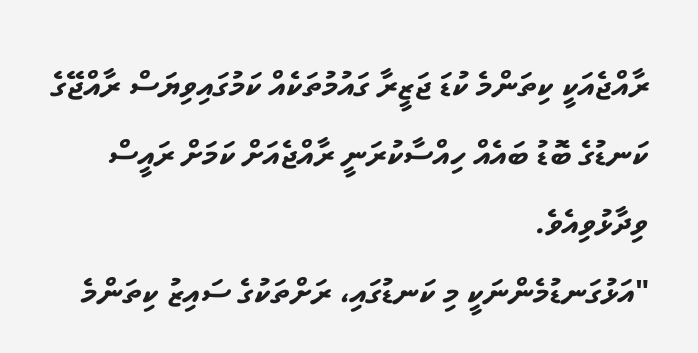ރާއްޖެއަކީ ކިތަންމެ ކުޑަ ޖަޒީރާ ގައުމުތަކެއް ކަމުގައިވިޔަސް ރާއްޖޭގެ ކަނޑުގެ ބޮޑު ބައެއް ހިއްސާކުރަނީ ރާއްޖެއަށް ކަމަށް ރައީސް ވިދާޅުވިއެވެ.
"އަޅުގަނޑުމެންނަކީ މި ކަނޑުގައި، ރަށްތަކުގެ ސައިޒު ކިތަންމެ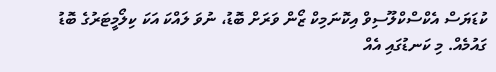ކުޑަޔަސް އެކްސްކްލޫސިވް އިކޮނަމިކް ޒޯން ވަރަށް ބޮޑު، ނުވަ ލައްކަ އަކަ ކިލޯމީޓަރުގެ ބޮޑު ގައުމެއް. މި ކަނޑުގައި އެއް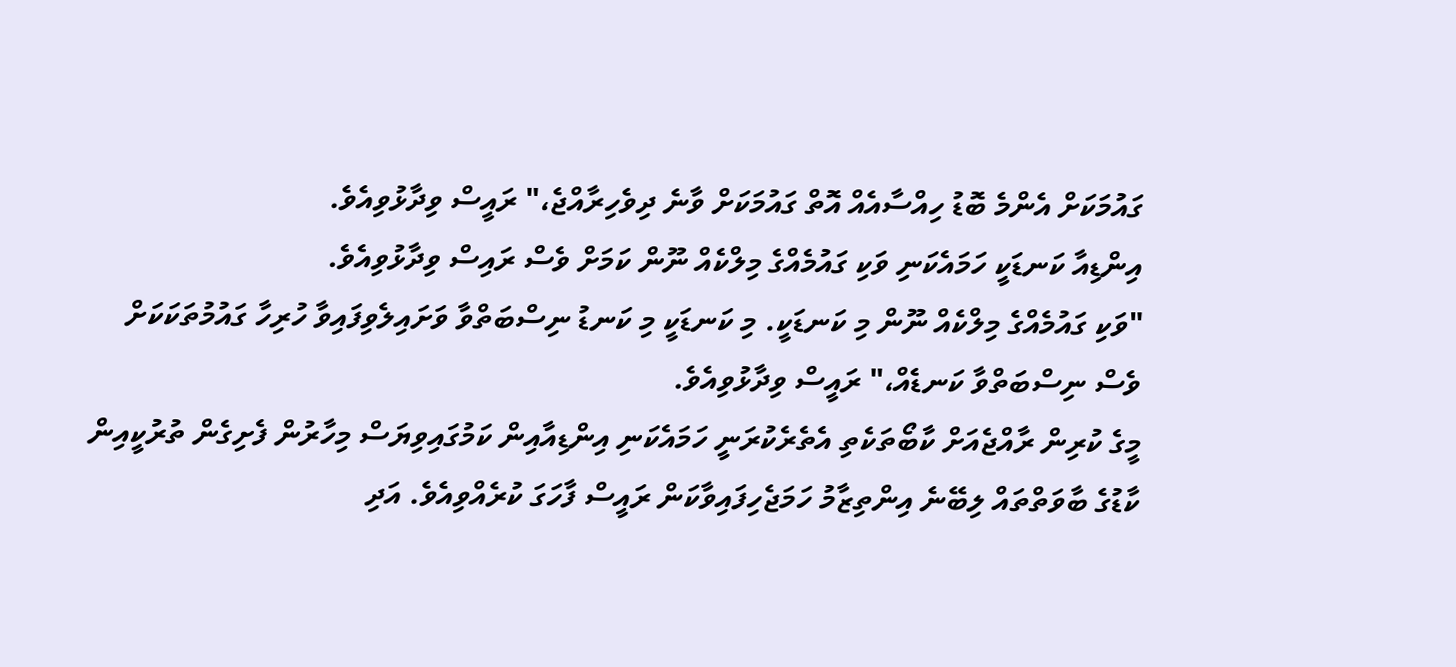ގައުމަކަށް އެންމެ ބޮޑު ހިއްސާއެއް އޮތް ގައުމަކަށް ވާނެ ދިވެހިރާއްޖެ،" ރައީސް ވިދާޅުވިއެވެ.
އިންޑިއާ ކަނޑަކީ ހަމައެކަނި ވަކި ގައުމެއްގެ މިލްކެއް ނޫން ކަމަށް ވެސް ރައިސް ވިދާޅުވިއެވެ.
"ވަކި ގައުމެއްގެ މިލްކެއް ނޫން މި ކަނޑަކީ. މި ކަނޑަކީ މި ކަނޑު ނިސްބަތްވާ ވަށައިލެވިފައިވާ ހުރިހާ ގައުމުތަކަކަށް ވެސް ނިސްބަތްވާ ކަނޑެއް،" ރައީސް ވިދާޅުވިއެވެ.
މީގެ ކުރިން ރާއްޖެއަށް ކާބޯތަކެތި އެތެރެކުރަނީ ހަމައެކަނި އިންޑިއާއިން ކަމުގައިވިޔަސް މިހާރުން ފެށިގެން ތުރުކީއިން ކާޑުގެ ބާވަތްތައް ލިބޭނެ އިންތިޒާމު ހަމަޖެހިފައިވާކަން ރައީސް ފާހަގަ ކުރެއްވިއެވެ. އަދި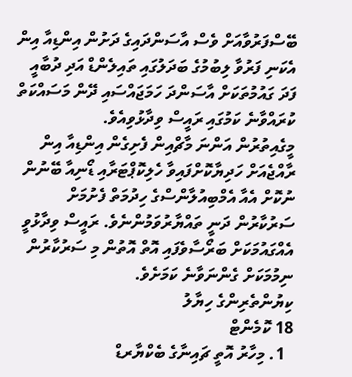ބޭސްފަރުވާއަށް ވެސް އާސަންދައިގެ ދަށުން އިންޑިއާ އިން އެކަނި ފަރުވާ ލިބުމުގެ ބަދަލުގައި ތައިލެންޑް އަދި ދުބާއީ ފަދަ ގައުމުތަކަށް އާސަންދަ ހަމަޖައްސައި ދޭން މަސައްކަތް ކުރައްވާނެ ކަމުގައި ރައީސް ވިދާޅުވިއެވެ.
މީގެއިތުރުން އަންނަ މާޗްއިން ފެށިގެން އިންޑިއާ އިން ރާއްޖެއަށް ހަދިޔާކޮށްފައިވާ ހެލިކޮޕްޓަރާއި ޑޯނިއާ ބޭނުން ނުކޮށް އެއާ އެމްބިއުލާންސްގެ ހިދުމަތް ފެށުމަށް ސަރުކާރުން ދަނީ ތައްޔާރުވަމުންނެވެ. ރައީސް ވިދާޅުވީ އެއްގައުމަކަށް ބަރޯސާވެފައި އޮތް އޮތުން މި ސަރުކާރުން ނިމުމަކަށް ގެންނަވާނެ ކަމަށެވެ.
ކިޔުންތެރިންގެ ހިޔާލު
18 ކޮމެންޓް
  1. މިހާރު އޮތީ ޗައިނާގެ ބެކްޔާރޑް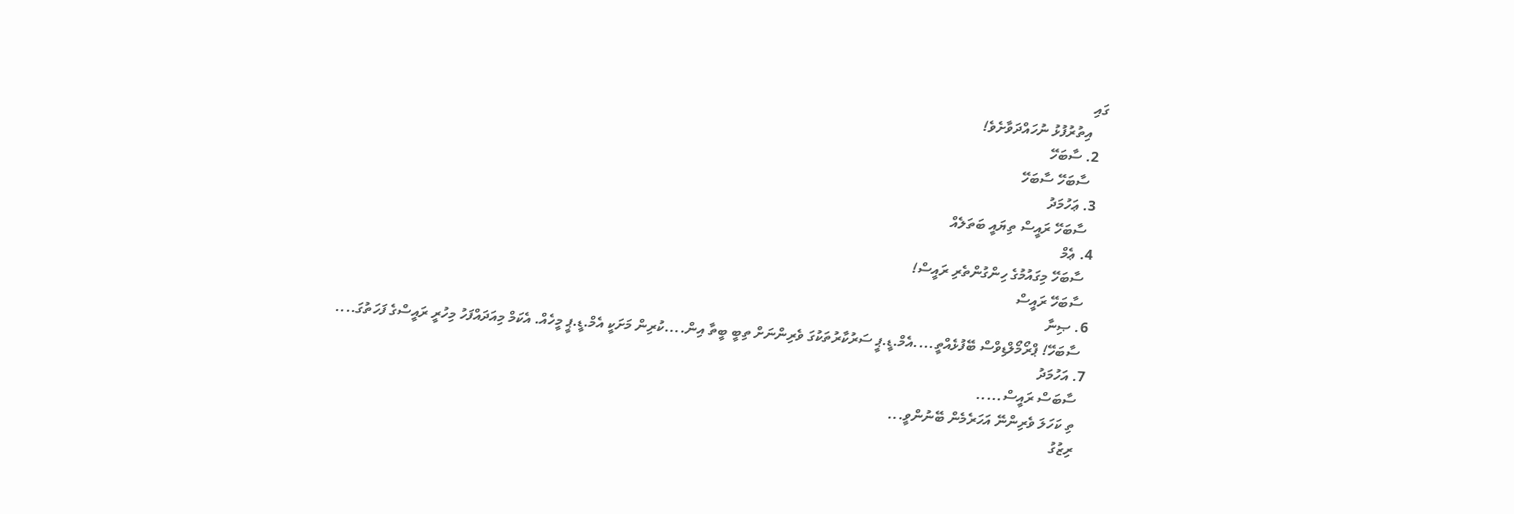ގައި
    އިތުރުފުޅު ނުހައްދަވާށެވެ!
  2. ސާބަހޭ
    ސާބަހޭ ސާބަހޭ
  3. ޢަހުމަދު
    ސާބަހޭ ރައީސް ތިޔައީ ބަތަލެއް
  4. ޢެމް
    ސާބަހޭ މިގައުމުގެ ހިންގުންތެރި ރައީސް!
    ސާބަހޭ ރައީސް
  6. ޞިނާ
    ސާބަހޭ! ޕްރޯމޯލްޑިވްސް ބޭފުޅެއްތީ....އެމް.ޑީ.ޕީ ސަރުކާރުތަކުގަ ވެރިންނަށް ތިބީ ބީތާ އިން....ކުރިން މަށަކީ އެމް.ޑީ.ޕީ މީހެއް. އެކަމް މިއަދައްފަހު މިހުރީ ރައީސްގެ ފަހަތުގަ....
  7. އަހުމަދު
    ސާބަސް ރައީސް.....
    ތި ކަހަލަ ވެރިންނޭ އަހަރެމެން ބޭނުންވީ...
    ރިޒުގު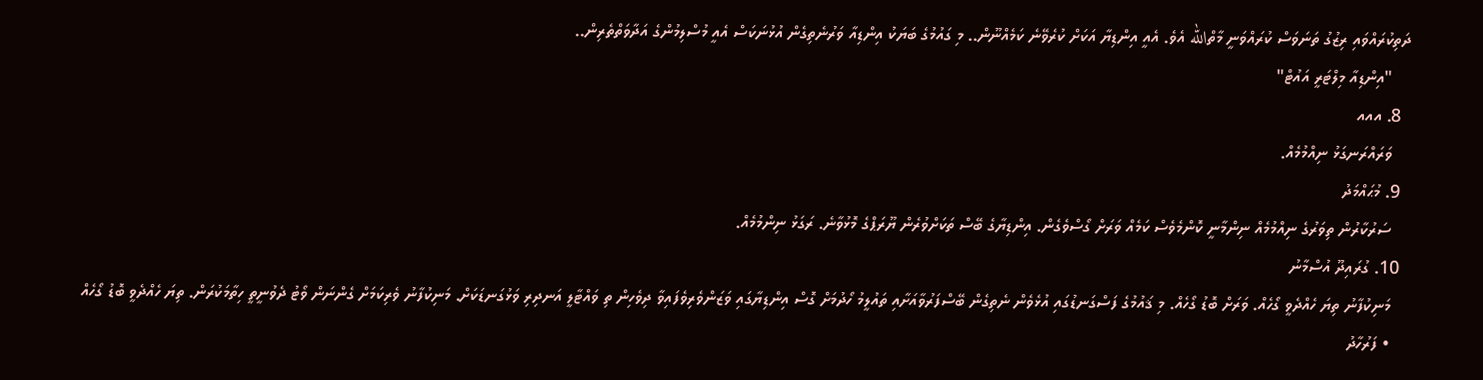ދަތިކުރައްވައި ރިޒުގު ތަނަވަސް ކުރައްވަނީ މާތްالله އެވެ. އެއީ އިންޑިޔާ އަކަށް ކުރެވޭނެ ކަމެއްނޫން.. މި ގައުމުގެ ބަޔަކު އިންޑިއާ ވަރުނެތިގެން އުޅުނަކަސް އެއީ މުސްލިމުންގެ އަދާވަތްތެރިން..
    "އިންޑިއާ މިލްޓަރީ އައުޓް"
  8. އއއ
    ވަރައްރަނގަޅު ނިއްމުމެއް.
  9. މުޙައްމަދު
    ސަރުކާރުން ތިވަރުގެ ނިއްމުމެއް ނިންމާނީ ކޮންމެވެސް ކަމެއް ވަރަށް ގޯސްވެގެން. އިންޑިޔާގެ ބޭސް ތަކަށްވުރެން ޔޫރަޕްގެ މޮޅުވާނެ. ރަގަޅު ނިންމުމެއް.
  10. ގުރައިދޫ އުސްމާނު
    މަނިކުފާނު ތިޔަ ހެއްދެވީ ގޯހެއް. ވަރަށް ބޮޑު ގޯހެއް. މި ޤައުމުގެ ފަސްގަނޑުގައި އުޅެވެން ނެތިގެން ބޭސްފަރުވާއަށާއި ތައުލީމު ހޯދުމަށް ގޮސް އިންޑިޔާގައި ވަޒަންވެރިވެފައިވާ ދިވެހިން ތި ވައްޓާލީ އަނދިރި ވަޅުގަނޑަކަށް. މަނިކުފާނު ވެރިކަމަށް ގެންނަން ވޯޓު ދެވުނީތީ ހިތާމަކުރަން. ތިޔަ ހެއްދެވީ ބޮޑު ގޯހެއް
    • ފަރުހާދު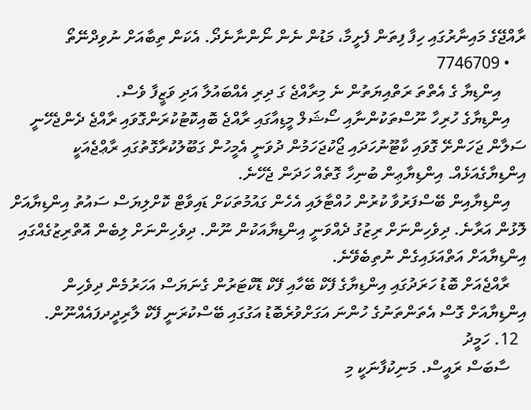ރާއްޖޭގެ މައިނާރުގައި ހިފާ ފިތަން ފެށީމާ، މަޑުން ނެން ނޯންނާނެދޯ. އެކަން ތިބާއަށް ނުވިދްނޭތޯ
    • 7746709
      އިންޑިޔާ ގެ އެތްތަ ރަތްއިޔަތުން ނެ މިރާއްޖެ ގަ ދިރި އެއްބައުލާ އަދި ވަޒީފާ ވެސް.
    އިންޑިޔާގެ ހުރިހާ ނޫސްތަކުންނާއި ސޯޝަލް މީޑިއާގައި ރާއްޖެ ބޮއިކޮޓުކުރަންގޮވައި ރާއްޖެ ދެންޖެހޭނީ ސަލާން ޖަހަންށޭ ގޮވައި ކާޓޫނުހަދައި ޖޯކުޖަހަމުން ދުވަނީ އެމީހުން ގަބޫލުކުރާގޮތުގައި ރާޢްޖެއަކީ އިންޑިޔާގެއަޅެއް. އިންޑިޔާޢިން ބުނިހާ ގޮތެއް ހަދަން ޖެހޭނެ.
    އިންޑިޔާއިން ބޭސްފަރުވާ ކުރުން ހުއްޓާލައި އެހެން ގައުމުތަކަށް ޑައިވާޓް ކޮށްލިޔަސް ސައުތު އިންޑިޔާއަށް ލޮޅުން އަރާނެ. ދިވެހިންނަށް ރިޒުގު ދެއްވަނީ އިންޑިޔާއަކުން ނޫން. ދިވެހިންނަށް ލިބެން އޮތްރިޒުގެއްގައި އިންޑިޔާއަށް އަތްއަޅައިގެން ނުތިބެވޭނެ.
    ރާއްޖެއަށް ބޮޑު ހަރަދުގައި އިންޑިޔާގެ ފޭކް ބޭހާއި ފޭކް ޑޮކްޓަރުން ގެނަޔަސް އަހަރުމެން ދިވެހިން އިންޑިޔާއަށް ގޮސް އެތަންތަނުގެ ހުންނަ އަގަށްވުރެބޮޑު އަގުގައި ބޭސްކުރަނީ ފޭކް ލާރިދީދފައެއްނޫން.
  12. ހަމީދު
    ސާބަސް ރައީސް. މަނިކުފާނަކީ މި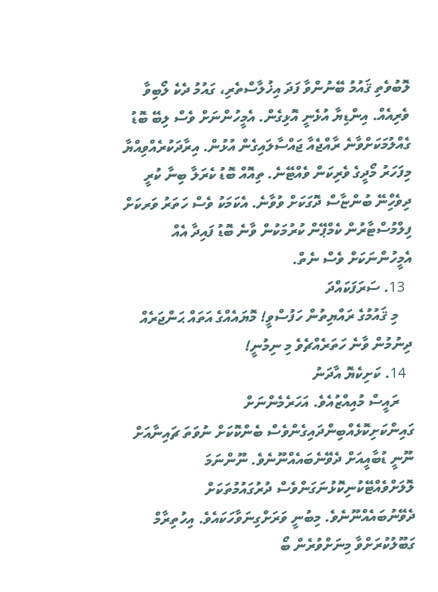ލޮބުވެތި ޤައުމު ބޭނުންވާ ފަދަ އިޚުލާސްތެރި، ގައުމު ދެކެ ލޯބިވާ ވެރިއެއް. އިންޑިޔާ އުޅެނީ އޮޅިގެން. އެމީހުންނަށް ވެސް ލިބޭ ބޮޑު ގެއްލުމަކަށްވާނެ ރާއްޖެއާ ޖައްސާލައިގެން އުޅުން. އިރާދަކުރެއްވިއްޔާ މިފަހަރު މޯދީގެ ވެރިކަން ވެއްޓޭނެ. ތިއޮއް ބޮޑު ކެރަލާ ބިނާ ކުރީ ދިވެހިްނޭ ބުންޏާސް ދޮގަކަށް ވުވާނެ. އެކަމަކު ވެސް ހަތަރު ވަރކަށް ފިލްމުސްޓާރުން ކެމްޕޭން ކުރުމަކުން ވާނެ ބޮޑު ފައިދާ އެއް އެމީހުންނަކަށް ވެސް ނެތް.
  13. ސަރަފަކައްދަ
    މި ޤައުމުގެ ރައްޔިތުން ހަފުސްވީ! މޮޔައެއްގެ އަތައް ޙަންޖަރެއް ދިނުމުން ވާނެ ހަތަރެއްޗެވެ މި ނިމުނީ!
  14. ކަށިކެޔޮ އާދަނު
    ރައީސް މުއިއްޒުއެވެ. އަހަރެމެންނަށް ގައިންކަށިކޮޅެއްބިންދައިގެންވެސް ބެންކޮކަށް ނުވަތަ ޗައިނާއަށް ނޫނީ ޑުބާއީއަށް ދެވޭނެބައެއްނޫނެވެ. ނޫންނަމަ ލޮލަށްވެއްޓޭކުނިކޮޅުނަގަންވެސް ދުރުގައުމުތަކަށް ދެވޭނުބައެއްނޫނެވެ. މިބުނީ ވަރަށްގިނަވާހަކައެވެ. އިހުތިރާމް ގަބޫލުކުރަށްވާ މިނަށްވުރެން ބޯ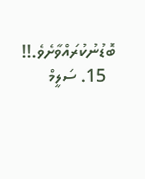ބޮޑުނުކުރައްވާށެވެ.!!
  15. ސަލީމް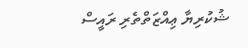ޝުކުރިޔާ ޢިއްޒަތްތެރި ރައީސް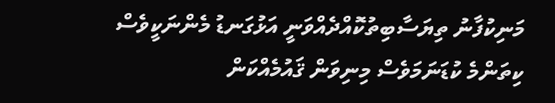މަނިކުފާނު ތިޔަސާބިތުކޮއްދެއްވަނީ އަޅުގަނޑު މެންނަކީވެސް ކިތަންމެ ކުޑަނަމަވެސް މިނިވަން ޤައުމެއްކަން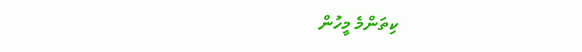ކިތަންމެ މީހުން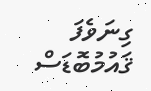ގިނަވެފަ ޤައުމުބޮޑަސް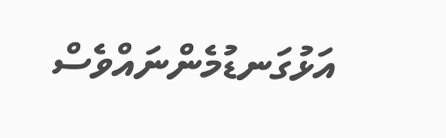އަޅުގަނޑުމެންނައްވެސް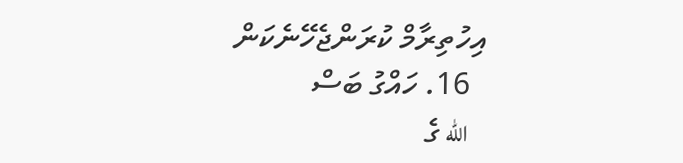އިހުތިރާމް ކުރަންޖެހޭނެކަން
  16. ހައްގު ބަސް
    الله ގެ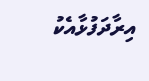އިރާދަފުޅާއެކު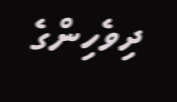ދިވެހިންގެ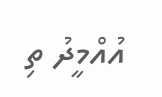އުއްމީދު ތި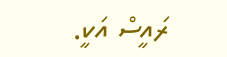ރައީސް އަކީ.